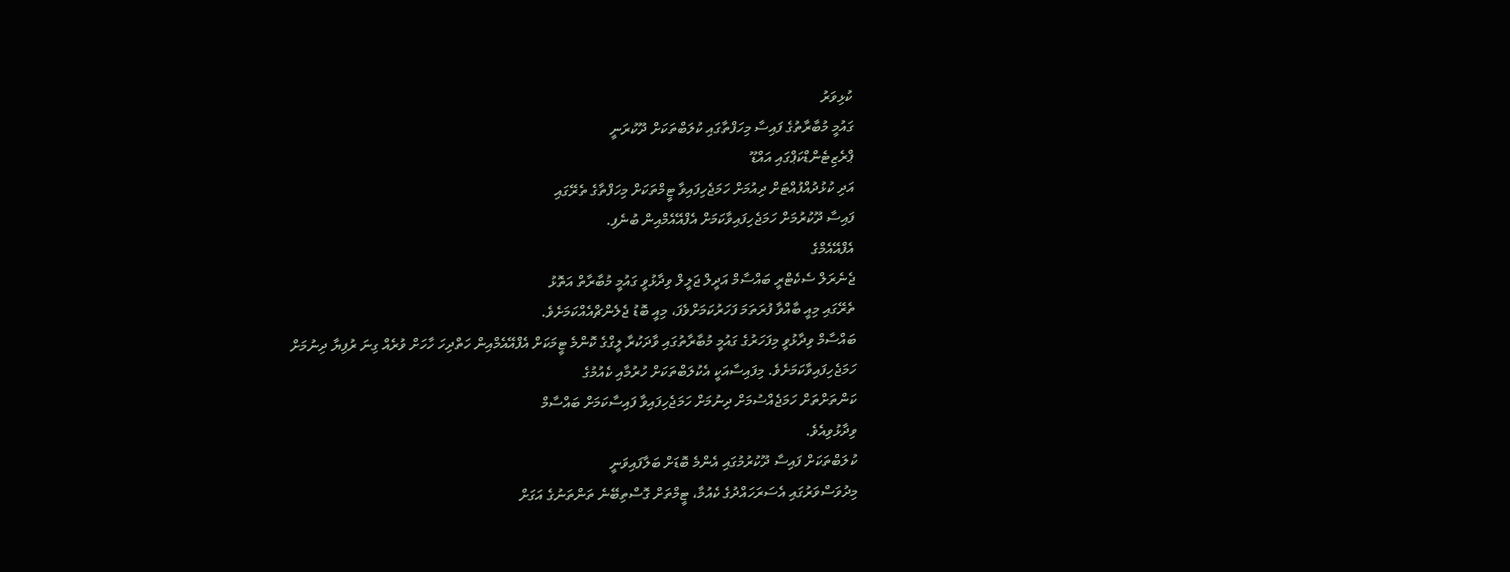ކުޅިވަރު
ގައުމީ މުބާރާތުގެ ފައިސާ މިހަފްތާގައި ކުލަބްތަކަށް ދޫކުރަނީ
ޕްރެޒިޓެންޑްކަޕްގައި އައްޑޫ
އަދި ކުޅުދުއްފުއްޓަށް ދިއުމަށް ހަމަޖެހިފައިވާ ޓީމްތަކަށް މިހަފްތާގެ ތެރޭގައި
ފައިސާ ދޫކުރުމަށް ހަމަޖެހިފައިވާކަމަށް އެފްއޭއެމްއިން ބުނެފި.
އެފްއޭއެމްގެ
ޖެނެރަލް ސެކެޓްރީ ބައްސާމް އަދީލް ޖަލީލް ވިދާޅުވީ ގައުމީ މުބާރާތް އަތޮޅު
ތެރޭގައި މިއީ ބާއްވާ ފުރަތަމަ ފަހަރުކަމަށްވެފަ، މިއީ ބޮޑު ޖެލެންޗްއެއްކަމަށެވެ.
ބައްސާމް ވިދާޅުވީ މިފަހަރުގެ ގައުމީ މުބާރާތުގައި ވާދަކުރާ ލީގްގެ ކޮންމެ ޓީމަކަށް އެފްއޭއެމްއިން ހަތްދިހަ ހާހަށް ވުރެއް ގިނަ ރުފިޔާ ދިނުމަށް
ހަމަޖެހިފައިވާކަމަށެވެ. މިފައިސާއަކީ އެކުލަބްތަކަށް ހުރުމާއި ކެއުމުގެ
ކަންތަށްތަށް ހަމަޖެއްސުމަށް ދިނުމަށް ހަމަޖެހިފައިވާ ފައިސާކަމަށް ބައްސާމް
ވިދާޅުވިއެވެ.
ކުލަބްތަކަށް ފައިސާ ދޫކުރުމުގައި އެންމެ ބޮޑަށް ބަލާފައިވަނީ
މިދުވަސްވަރުގައި އެސަރަހައްދުގެ ކެއުމާ، ޓީމްތަށް ގޮސްތިބޭނެ ތަންތަނުގެ އަގަށް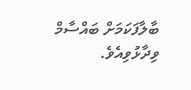ބާލާފަކަމަށް ބައްސާމް ވިދާޅުވިއެވެ.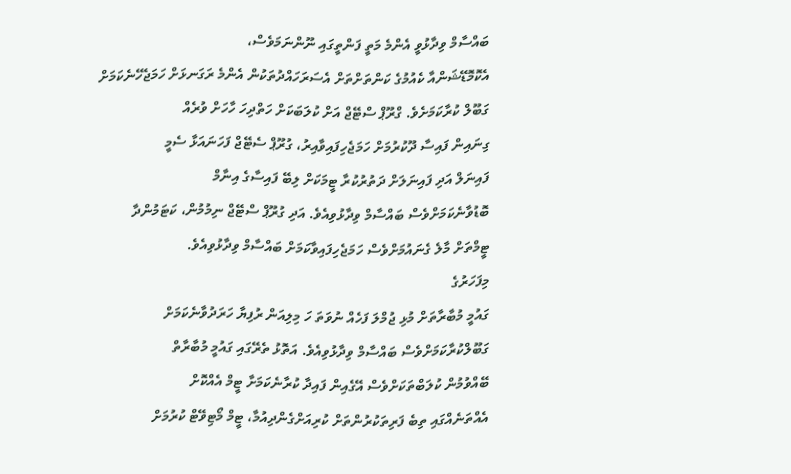ބައްސާމް ވިދާޅުވީ އެންމެ މަތީ ފަންތީގައި ނޫންނަމަވެސް،
އެކޮމޮޑޭޝަންއާ ކެއުމުގެ ކަންތަށްތަށް އެސަރަހައްދުތަކުން އެންމެ ރަގަނޅަށް ހަމަޖެހޭނެކަމަށް
ގަބޫލް ކުރާކަމަށެވެ. ގްރޫޕް ސްޓޭޖް އަށް ކުލަބަކަށް ހަތްދިހަ ހާހަށް ވުރެއް
ގިނައިން ފައިސާ ދޫކުރުމަށް ހަމަޖެހިފައިވާއިރު، ގުރޫޕް ސެޓޭޖް ފަހަނައަޅާ ސެމީ
ފައިނަލް އަދި ފައިނަލަށް ދަތުރުކުރާ ޓީމަކަށް ލިބޭ ފައިސާގެ އިނާމް
ބޮޑުވާނެކަމަށްވެސް ބައްސާމް ވިދާޅުވިއެވެ. އަދި ގުރޫޕް ސްޓޭޖް ނިމުމުން، ކަޓަމުންދާ
ޓީމްތަށް މާލެ ގެނައުމަށްވެސް ހަމަޖެހިފައިވާކަމަށް ބައްސާމް ވިދާޅުވިއެވެ.
މިފަހަރުގެ
ގައުމީ މުބާރާތަށް މުޅި ޖުމްލަ ފަހެއް ނުވަތަ ހަ މިލިއަން ރުފިޔާ ހަރަދުވާނެކަމަށް
ގަބޫލްކުރާކަމަށްވެސް ބައްސާމް ވިދާޅުވިއެވެ. އަތޮޅު ތެރޭގައި ގައުމީ މުބާރާތް
ބޭއްވުމުން ކުލަބްތަކަށްވެސް އޭގެއިން ފައިދާ ކުރާނެކަމަށާ ޓީމް އެއްކޮށް
އެއްތަނެއްގައި ތިބެ ފަރިތަކުރުންތަށް ކުރިއަށްގެންދިއުމާ، ޓީމް މޯޓިވޭޓް ކުރުމަށް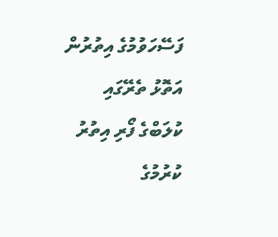ފަސޭހަވުމުގެ އިތުރުން އަތޮޅު ތެރޭގައި ކުލަބްގެ ފޯރި އިތުރު ކުރުމުގެ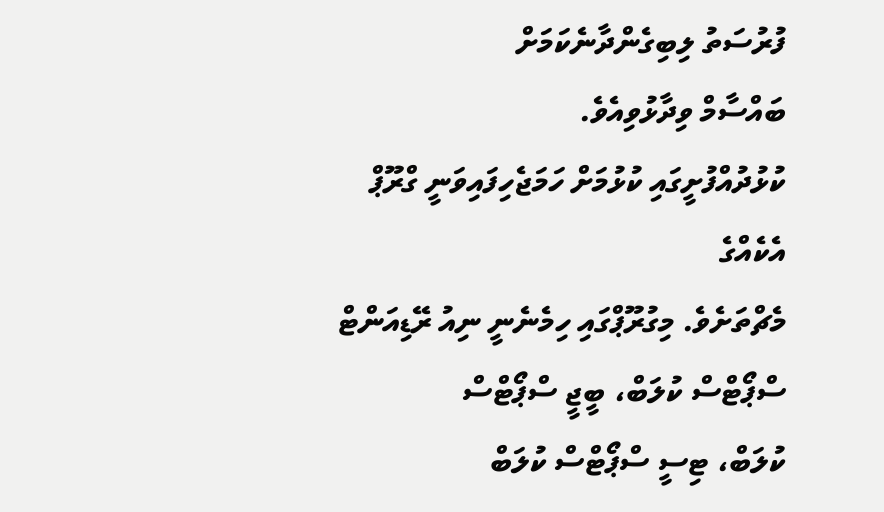ފުރުސަތު ލިބިގެންދާނެކަމަށް
ބައްސާމް ވިދާޅުވިއެވެ.
ކުޅުދުއްފުށީގައި ކުޅުމަށް ހަމަޖެހިފައިވަނީ ގްރޫޕް އެކެއްގެ
މެޗްތަށެވެ. މިގުރޫޕްގައި ހިމެނެނީ ނިއު ރޭޑިއަންޓް ސްޕޯޓްސް ކުލަބް، ބީޖީ ސްޕޯޓްސް
ކުލަބް، ޓިސީ ސްޕޯޓްސް ކުލަބް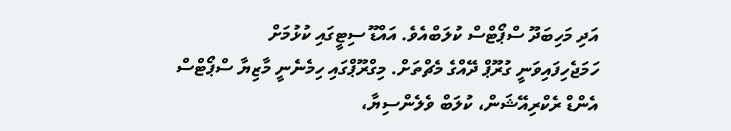އަދި މަހިބަދޫ ސްޕޯޓްސް ކުލަބްއެވެ. އައްޑޫ ސިޓީގައި ކުޅުމަށް
ހަމަޖެހިފައިވަނީ ގުރޫޕް ދޭއްގެ މެޗްތަށް. މިގްރޫޕްގައި ހިމެނެނީ މާޒިޔާ ސްޕޯޓްސް
އެންޑް ރެކްރިއޭޝަން، ކުލަބް ވެލެންސިޔާ،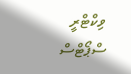ވިކްޓްރީ ސްޕޯޓްސް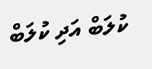ކުލަބް އަދި ކުލަބް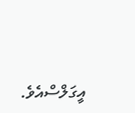އީގަލްސްއެވެ.